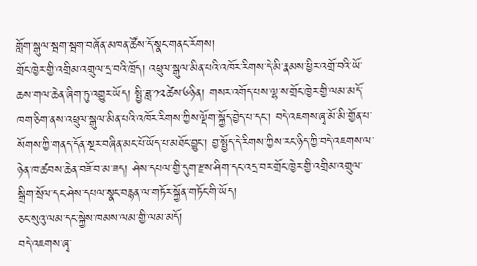གློག་སྒུལ་སྦག་སྦག་བཞོན་མཁན་ཚོས་དོ་སྣང་གནང་རོགས།
གྲོང་ཁྱེར་གྱི་འགྲིམ་འགྲུལ་དྲ་བའི་ཁྲོད། འཕྲུལ་སྒུལ་མིན་པའི་འཁོར་རིགས་དེ་མི་རྣམས་ཕྱིར་འགྲོ་བའི་ཡོ་ཆས་གལ་ཆེན་ཞིག་ཏུ་འགྱུར་ཡོད། སྤྱི་ཟླ་༡༢ཚེས་༦ཉིན། གསར་འགོད་པས་ལྷ་ས་གྲོང་ཁྱེར་གྱི་ལམ་མདོ་ཁག་ཅིག་ནས་འཕྲུལ་སྒུལ་མིན་པའི་འཁོར་རིགས་ཀྱིས་ལྡོག་སྐྱོད་བྱེད་པ་དང་། བདེ་འཇགས་ཞྭ་མོ་མི་གྱོན་པ་སོགས་ཀྱི་གནད་དོན་སྔར་བཞིན་མང་པོ་ཡོད་པ་མཐོང་བྱུང་། བྱ་སྤྱོད་དེ་རིགས་ཀྱིས་རང་ཉིད་ཀྱི་བདེ་འཇགས་ལ་ཉེན་ཁ་ཚབས་ཆེན་བཟོ་བ་མ་ཟད། ཤེས་དཔལ་གྱི་དུག་རྫས་ཤིག་དང་འདྲ་བར་གྲོང་ཁྱེར་གྱི་འགྲིམ་འགྲུལ་སྒྲིག་སྲོལ་དང་ཤེས་དཔལ་སྣང་བརྙན་ལ་གཏོར་སྐྱོན་གཏོང་གི་ཡོད།
ཅང་སུའུ་ལམ་དང་སྐྱེས་ཁམས་ལམ་གྱི་ལམ་མདོ།
བདེ་འཇགས་ཞྭ་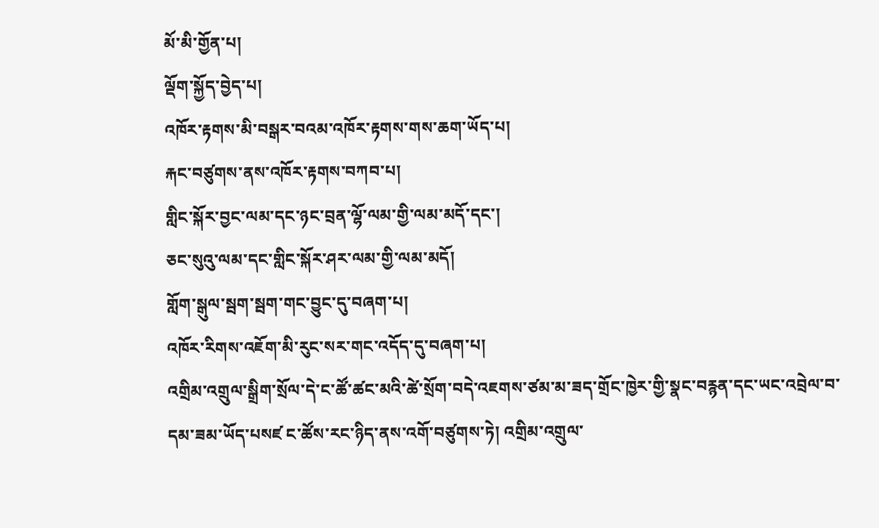མོ་མི་གྱོན་པ།
ལྡོག་སྐྱོད་བྱེད་པ།
འཁོར་རྟགས་མི་བསྒར་བའམ་འཁོར་རྟགས་གས་ཆག་ཡོད་པ།
རྐང་བཙུགས་ནས་འཁོར་རྟགས་བཀབ་པ།
གླིང་སྐོར་བྱང་ལམ་དང་ཉང་བྲན་ལྷོ་ལམ་གྱི་ལམ་མདོ་དང་།
ཅང་སུའུ་ལམ་དང་གླིང་སྐོར་ཤར་ལམ་གྱི་ལམ་མདོ།
གློག་སྒུལ་སྦག་སྦག་གང་བྱུང་དུ་བཞག་པ།
འཁོར་རིགས་འཇོག་མི་རུང་སར་གང་འདོད་དུ་བཞག་པ།
འགྲིམ་འགྲུལ་སྒྲིག་སྲོལ་དེ་ང་ཚོ་ཚང་མའི་ཚེ་སྲོག་བདེ་འཇགས་ཙམ་མ་ཟད་གྲོང་ཁྱེར་གྱི་སྣང་བརྙན་དང་ཡང་འབྲེལ་བ་དམ་ཟམ་ཡོད་པསཛ ང་ཚོས་རང་ཉིད་ནས་འགོ་བཙུགས་ཏེ། འགྲིམ་འགྲུལ་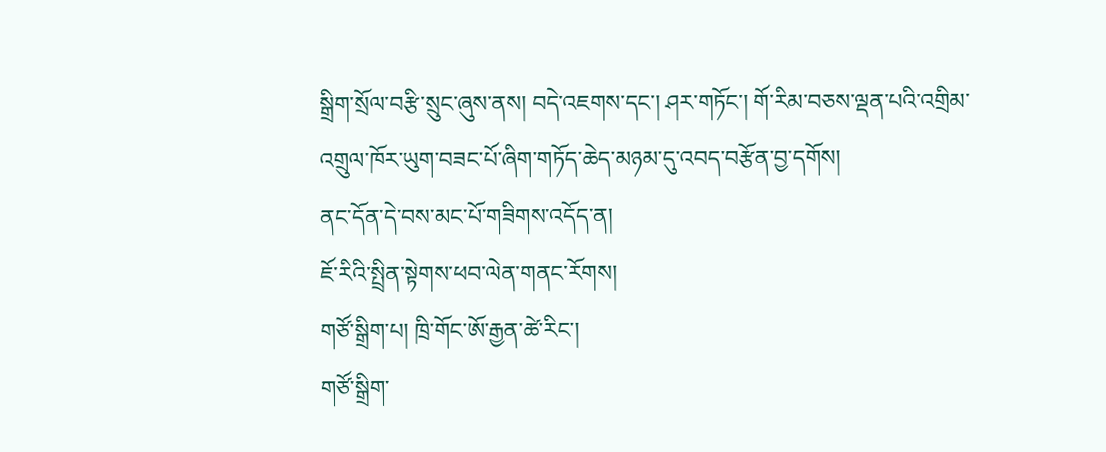སྒྲིག་སྲོལ་བརྩི་སྲུང་ཞུས་ནས། བདེ་འཇགས་དང་། ཤར་གཏོང་། གོ་རིམ་བཅས་ལྡན་པའི་འགྲིམ་འགྲུལ་ཁོར་ཡུག་བཟང་པོ་ཞིག་གཏོད་ཆེད་མཉམ་དུ་འབད་བརྩོན་བྱ་དགོས།
ནང་དོན་དེ་བས་མང་པོ་གཟིགས་འདོད་ན།
ཇོ་རིའི་སྤྲིན་སྟེགས་ཕབ་ལེན་གནང་རོགས།
གཙོ་སྒྲིག་པ། ཁྲི་གོང་ཨོ་རྒྱན་ཚེ་རིང་།
གཙོ་སྒྲིག་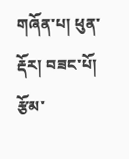གཞོན་པ། ཕུན་རྡོར། བཟང་པོ།
རྩོམ་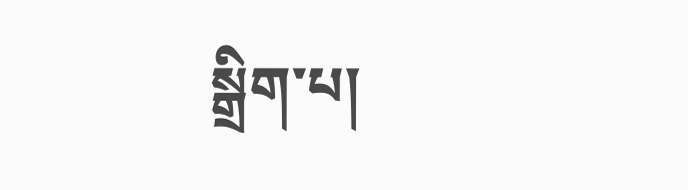སྒྲིག་པ།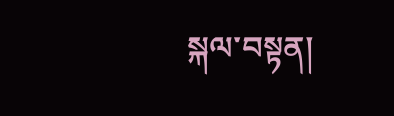སྐལ་བསྟན།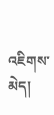འཇིགས་མེད།